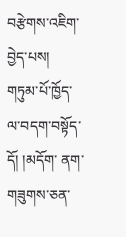བརྩེགས་འཇིག་བྱེད་པས། གཏུམ་པོ་ཁྱོད་ལ་བདག་བསྟོད་དོ། །མདོག་ ནག་གཟུགས་ཅན་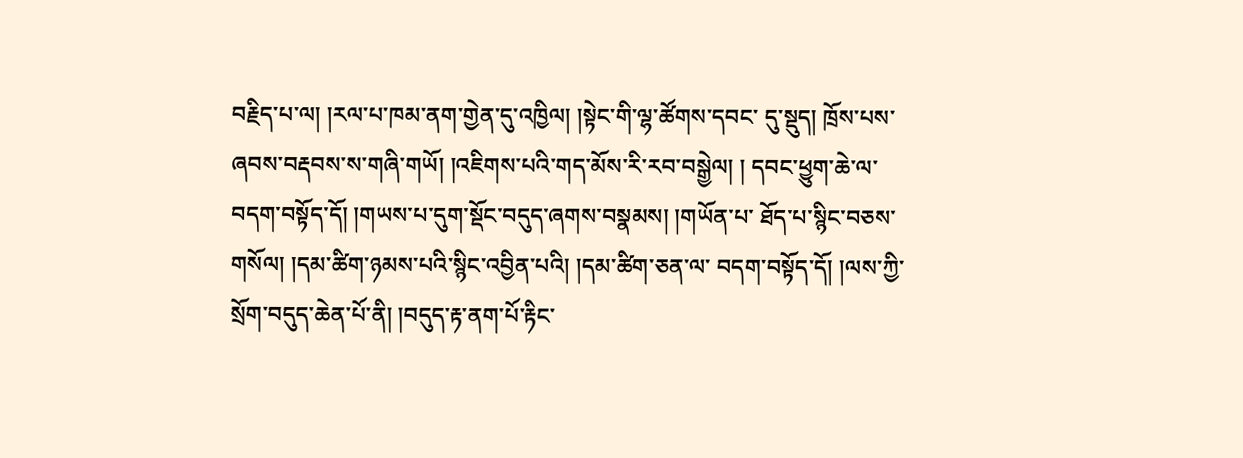བརྗིད་པ་ལ། །རལ་པ་ཁམ་ནག་གྱེན་དུ་འཁྱིལ། །སྟེང་གི་ལྷ་ཚོགས་དབང་ དུ་སྡུད། ཁྲོས་པས་ཞབས་བརྡབས་ས་གཞི་གཡོ། །འཇིགས་པའི་གད་མོས་རི་རབ་བསྒྱེལ། ། དབང་ཕྱུག་ཆེ་ལ་བདག་བསྟོད་དོ། །གཡས་པ་དུག་སྡོང་བདུད་ཞགས་བསྣམས། །གཡོན་པ་ ཐོད་པ་སྙིང་བཅས་གསོལ། །དམ་ཚིག་ཉམས་པའི་སྙིང་འབྱིན་པའི། །དམ་ཚིག་ཅན་ལ་ བདག་བསྟོད་དོ། །ལས་ཀྱི་སྲོག་བདུད་ཆེན་པོ་ནི། །བདུད་རྟ་ནག་པོ་རྟིང་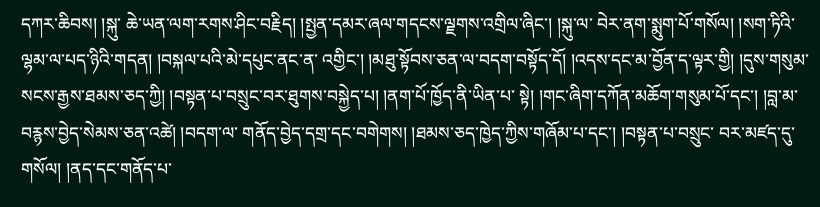དཀར་ཆིབས། །སྐུ་ ཆེ་ཡན་ལག་རགས་ཤིང་བརྗིད། །སྤྱན་དམར་ཞལ་གདངས་ལྗགས་འགྲིལ་ཞིང་། །སྐུ་ལ་ བེར་ནག་སྨུག་པོ་གསོལ། །སག་ཏིའི་ལྷམ་ལ་པད་ཉིའི་གདན། །བསྐལ་པའི་མེ་དཔུང་ནང་ན་ འགྱིང་། །མཐུ་སྟོབས་ཅན་ལ་བདག་བསྟོད་དོ། །འདས་དང་མ་བྱོན་ད་ལྟར་གྱི། །དུས་གསུམ་ སངས་རྒྱས་ཐམས་ཅད་ཀྱི། །བསྟན་པ་བསྲུང་བར་ཐུགས་བསྐྱེད་པ། །ནག་པོ་ཁྱོད་ནི་ཡིན་པ་ སྟེ། །གང་ཞིག་དཀོན་མཆོག་གསུམ་པོ་དང་། །བླ་མ་བརྙས་བྱེད་སེམས་ཅན་འཚེ། །བདག་ལ་ གནོད་བྱེད་དགྲ་དང་བགེགས། །ཐམས་ཅད་ཁྱེད་ཀྱིས་གཞོམ་པ་དང་། །བསྟན་པ་བསྲུང་ བར་མཛད་དུ་གསོལ། །ནད་དང་གནོད་པ་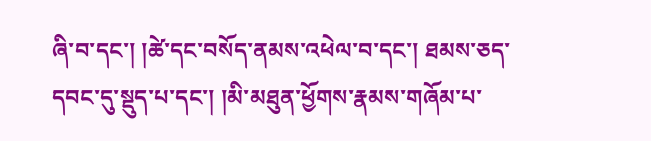ཞི་བ་དང་། །ཚེ་དང་བསོད་ནམས་འཕེལ་བ་དང་། ཐམས་ཅད་དབང་དུ་སྡུད་པ་དང་། །མི་མཐུན་ཕྱོགས་རྣམས་གཞོམ་པ་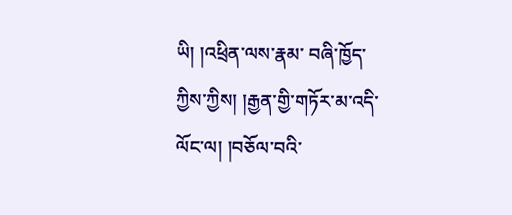ཡི། །འཕྲིན་ལས་རྣམ་ བཞི་ཁྱོད་ཀྱིས་ཀྱིས། །རྒྱན་གྱི་གཏོར་མ་འདི་ལོང་ལ། །བཅོལ་བའི་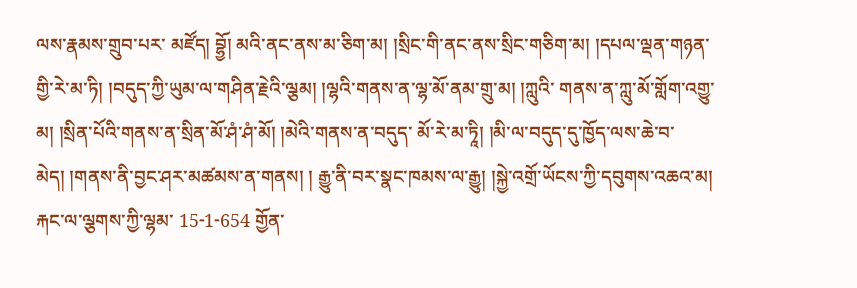ལས་རྣམས་གྲུབ་པར་ མཛོད། བྷྱོ། མའི་ནང་ནས་མ་ཅིག་མ། །སྲིང་གི་ནང་ནས་སྲིང་གཅིག་མ། །དཔལ་ལྡན་གཉན་ གྱི་རེ་མ་ཏི། །བདུད་ཀྱི་ཡུམ་ལ་གཤིན་རྗེའི་ལྕམ། །ལྷའི་གནས་ན་ལྷ་མོ་ནམ་གྲུ་མ། །ཀླུའི་ གནས་ན་ཀླུ་མོ་གློག་འགྱུ་མ། །སྲིན་པོའི་གནས་ན་སྲིན་མོ་ཤཾ་ཤཾ་མོ། །མེའི་གནས་ན་བདུད་ མོ་རེ་མ་ཏཱི། །མི་ལ་བདུད་དུ་ཁྱོད་ལས་ཆེ་བ་མེད། །གནས་ནི་བྱང་ཤར་མཚམས་ན་གནས། ། རྒྱུ་ནི་བར་སྣང་ཁམས་ལ་རྒྱུ། །སྐྱེ་འགྲོ་ཡོངས་ཀྱི་དབུགས་འཆའ་མ། རྐང་ལ་ལྕགས་ཀྱི་ལྷམ་ 15-1-654 གྱོན་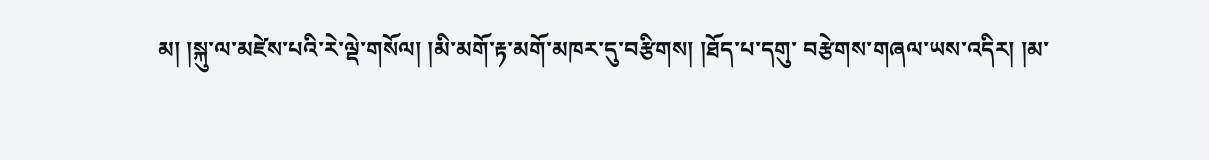མ། །སྐུ་ལ་མཛེས་པའི་རེ་ལྡེ་གསོལ། །མི་མགོ་རྟ་མགོ་མཁར་དུ་བརྩིགས། །ཐོད་པ་དགུ་ བརྩེགས་གཞལ་ཡས་འདིར། །མ་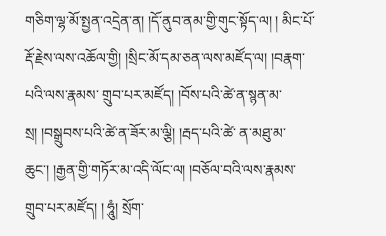གཅིག་ལྷ་མོ་སྤྱན་འདྲེན་ན། །དོ་ནུབ་ནམ་གྱི་གུང་སྟོད་ལ། ། མིང་པོ་རྡོ་རྗེས་ལས་འཆོལ་གྱི། །སྲིང་མོ་དམ་ཅན་ལས་མཛོད་ལ། །བརྣག་པའི་ལས་རྣམས་ གྲུབ་པར་མཛོད། །བོས་པའི་ཚེ་ན་སྙན་མ་སྲ། །བསྒྲུབས་པའི་ཚེ་ན་ཟོར་མ་ལྕི། །རྦད་པའི་ཚེ་ ན་མཐུ་མ་ཆུང་། །རྒྱན་གྱི་གཏོར་མ་འདི་ལོང་ལ། །བཅོལ་བའི་ལས་རྣམས་གྲུབ་པར་མཛོད། ། ཧཱུཾ། སྲོག་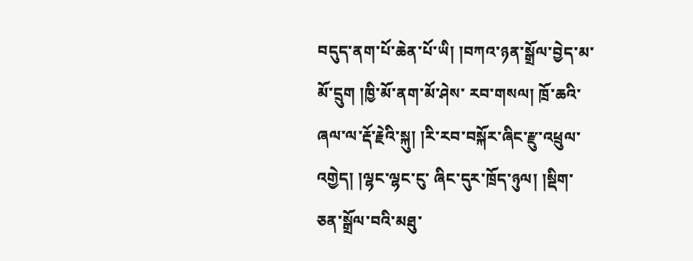བདུད་ནག་པོ་ཆེན་པོ་ཡི། །བཀའ་ཉན་སྒྲོལ་བྱེད་མ་མོ་དྲུག །ཁྱི་མོ་ནག་མོ་ཤེས་ རབ་གསལ། ཁྲོ་ཆའི་ཞལ་ལ་རྡོ་རྗེའི་སྐུ། །རི་རབ་བསྐོར་ཞིང་རྫུ་འཕྲུལ་འགྱེད། །ལྷང་ལྷང་ངུ་ ཞིང་དུར་ཁྲོད་ཉུལ། །སྡིག་ཅན་སྒྲོལ་བའི་མཐུ་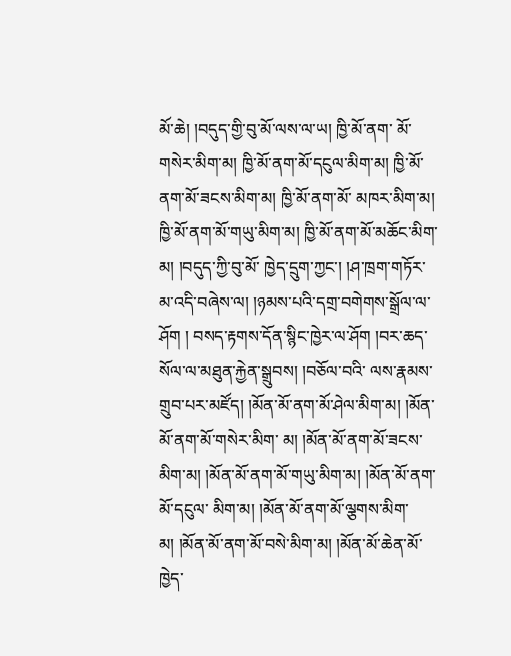མོ་ཆེ། །བདུད་གྱི་བུ་མོ་ལས་ལ་ཡ། ཁྱི་མོ་ནག་ མོ་གསེར་མིག་མ། ཁྱི་མོ་ནག་མོ་དངུལ་མིག་མ། ཁྱི་མོ་ནག་མོ་ཟངས་མིག་མ། ཁྱི་མོ་ནག་མོ་ མཁར་མིག་མ། ཁྱི་མོ་ནག་མོ་གཡུ་མིག་མ། ཁྱི་མོ་ནག་མོ་མཆོང་མིག་མ། །བདུད་ཀྱི་བུ་མོ་ ཁྱེད་དྲུག་ཀྱང་། །ཤ་ཁྲག་གཏོར་མ་འདི་བཞེས་ལ། །ཉམས་པའི་དགྲ་བགེགས་སྒྲོལ་ལ་ཤོག ། བསད་རྟགས་དོན་སྙིང་ཁྱེར་ལ་ཤོག །བར་ཆད་སོལ་ལ་མཐུན་རྐྱེན་སྒྲུབས། །བཅོལ་བའི་ ལས་རྣམས་གྲུབ་པར་མཛོད། །མོན་མོ་ནག་མོ་ཤེལ་མིག་མ། །མོན་མོ་ནག་མོ་གསེར་མིག་ མ། །མོན་མོ་ནག་མོ་ཟངས་མིག་མ། །མོན་མོ་ནག་མོ་གཡུ་མིག་མ། །མོན་མོ་ནག་མོ་དངུལ་ མིག་མ། །མོན་མོ་ནག་མོ་ལྕགས་མིག་མ། །མོན་མོ་ནག་མོ་བསེ་མིག་མ། །མོན་མོ་ཆེན་མོ་ ཁྱེད་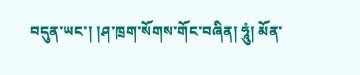བདུན་ཡང་། །ཤ་ཁྲག་སོགས་གོང་བཞིན། ཧཱུཾ། མོན་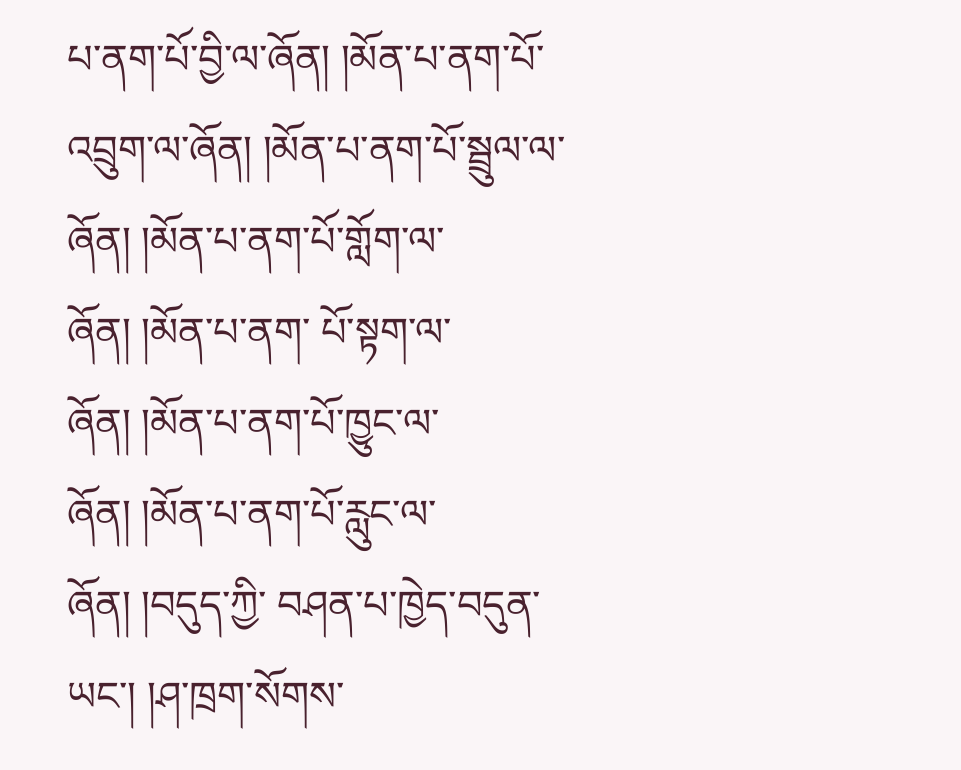པ་ནག་པོ་བྱི་ལ་ཞོན། །མོན་པ་ནག་པོ་ འབྲུག་ལ་ཞོན། །མོན་པ་ནག་པོ་སྦྲུལ་ལ་ཞོན། །མོན་པ་ནག་པོ་གློག་ལ་ཞོན། །མོན་པ་ནག་ པོ་སྟག་ལ་ཞོན། །མོན་པ་ནག་པོ་ཁྱུང་ལ་ཞོན། །མོན་པ་ནག་པོ་རླུང་ལ་ཞོན། །བདུད་ཀྱི་ བཤན་པ་ཁྱེད་བདུན་ཡང་། །ཤ་ཁྲག་སོགས་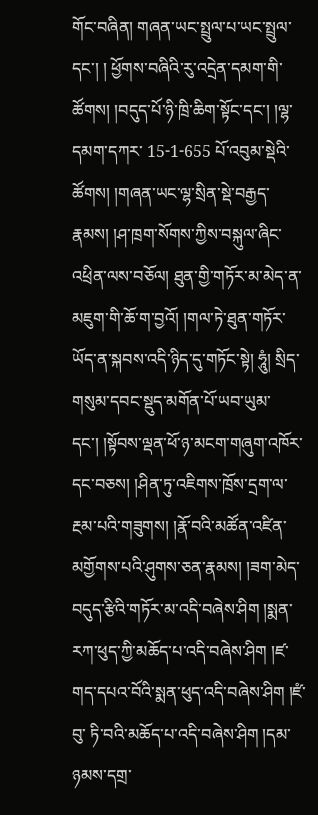གོང་བཞིན། གཞན་ཡང་སྤྲུལ་པ་ཡང་སྤྲུལ་དང་། ། ཕྱོགས་བཞིའི་རུ་འདྲེན་དམག་གི་ཚོགས། །བདུད་པོ་ཉི་ཁྲི་ཆིག་སྟོང་དང་། །ལྷ་དམག་དཀར་ 15-1-655 པོ་འབུམ་སྡེའི་ཚོགས། །གཞན་ཡང་ལྷ་སྲིན་སྡེ་བརྒྱད་རྣམས། །ཤ་ཁྲག་སོགས་ཀྱིས་བསྐུལ་ཞིང་ འཕྲིན་ལས་བཅོལ། ཐུན་གྱི་གཏོར་མ་མེད་ན་མཇུག་གི་ཆོ་ག་བྱའོ། །གལ་ཏེ་ཐུན་གཏོར་ཡོད་ན་སྐབས་འདི་ཉིད་དུ་གཏོང་སྟེ། ཧཱུཾ། སྲིད་གསུམ་དབང་སྡུད་མགོན་པོ་ཡབ་ཡུམ་དང་། །སྟོབས་ལྡན་ཕོ་ཉ་མངག་གཞུག་འཁོར་ དང་བཅས། །ཤིན་ཏུ་འཇིགས་ཁྲོས་དྲག་ལ་རྔམ་པའི་གཟུགས། །རྣོ་བའི་མཚོན་འཛིན་ མགྱོགས་པའི་ཤུགས་ཅན་རྣམས། །ཟག་མེད་བདུད་རྩིའི་གཏོར་མ་འདི་བཞེས་ཤིག །སྨན་ རཀ་ཕུད་ཀྱི་མཆོད་པ་འདི་བཞེས་ཤིག །ཛ་གད་དཔའ་བོའི་སྨན་ཕུད་འདི་བཞེས་ཤིག །ཛཾ་བུ་ ཏི་བའི་མཆོད་པ་འདི་བཞེས་ཤིག །དམ་ཉམས་དགྲ་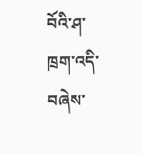བོའི་ཤ་ཁྲག་འདི་བཞེས་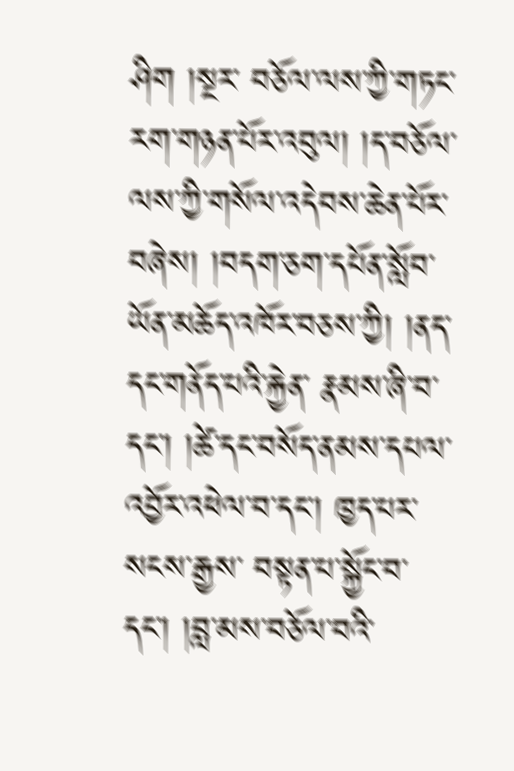ཤིག །སྔར་ བཅོལ་ལས་ཀྱི་གཏང་རག་གཉན་པོར་འབུལ། །ད་བཅོལ་ལས་ཀྱི་གསོལ་འདེབས་ཆེན་པོར་ བཞེས། །བདག་ཅག་དཔོན་སློབ་ཡོན་མཆོད་འཁོར་བཅས་ཀྱི། །ནད་དང་གནོད་པའི་རྐྱེན་ རྣམས་ཞི་བ་དང་། །ཚེ་དང་བསོད་ནམས་དཔལ་འབྱོར་འཕེལ་བ་དང་། ཁྱད་པར་སངས་རྒྱས་ བསྟན་པ་སྐྱོང་བ་དང་། །བླ་མས་བཅོལ་བའི་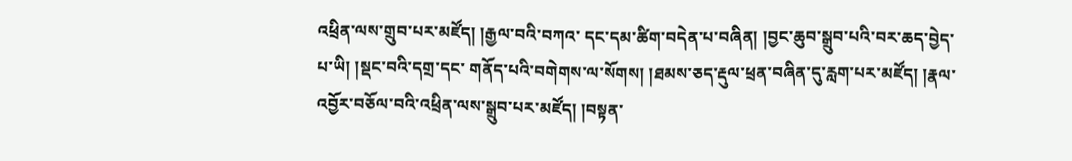འཕྲིན་ལས་གྲུབ་པར་མཛོད། །རྒྱལ་བའི་བཀའ་ དང་དམ་ཚིག་བདེན་པ་བཞིན། །བྱང་ཆུབ་སྒྲུབ་པའི་བར་ཆད་བྱེད་པ་ཡི། །སྡང་བའི་དགྲ་དང་ གནོད་པའི་བགེགས་ལ་སོགས། །ཐམས་ཅད་རྡུལ་ཕྲན་བཞིན་དུ་རླག་པར་མཛོད། །རྣལ་ འབྱོར་བཅོལ་བའི་འཕྲིན་ལས་སྒྲུབ་པར་མཛོད། །བསྟན་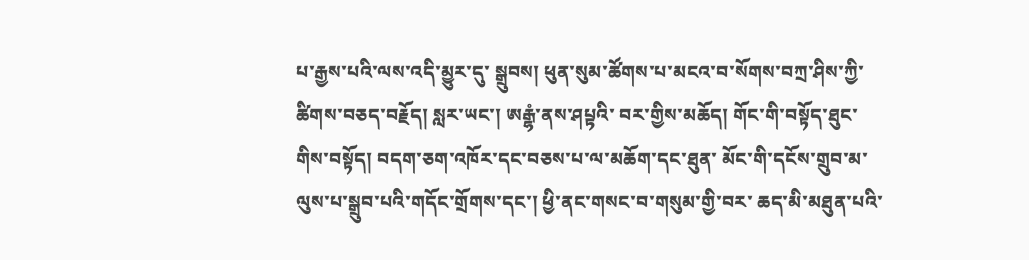པ་རྒྱས་པའི་ལས་འདི་མྱུར་དུ་ སྒྲུབས། ཕུན་སུམ་ཚོགས་པ་མངའ་བ་སོགས་བཀྲ་ཤིས་ཀྱི་ཚིགས་བཅད་བརྗོད། སླར་ཡང་། ཨརྒྷཾ་ནས་ཤཔྟའི་ བར་གྱིས་མཆོད། གོང་གི་བསྟོད་ཐུང་གིས་བསྟོད། བདག་ཅག་འཁོར་དང་བཅས་པ་ལ་མཆོག་དང་ཐུན་ མོང་གི་དངོས་གྲུབ་མ་ལུས་པ་སྒྲུབ་པའི་གདོང་གྲོགས་དང་། ཕྱི་ནང་གསང་བ་གསུམ་གྱི་བར་ ཆད་མི་མཐུན་པའི་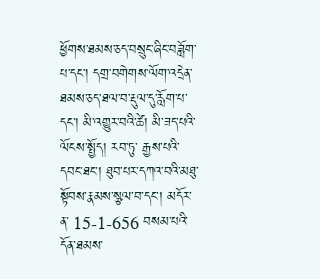ཕྱོགས་ཐམས་ཅད་བསྲུང་ཞིང་བཟློག་པ་དང་། དགྲ་བགེགས་ལོག་འདྲེན་ ཐམས་ཅད་ཐལ་བ་རྡུལ་དུ་རློག་པ་དང་། མི་འགྱུར་བའི་ཚེ། མི་ཟད་པའི་ལོངས་སྤྱོད། རབ་ཏུ་ རྒྱས་པའི་དབང་ཐང་། ཐུབ་པར་དཀའ་བའི་མཐུ་སྟོབས་རྣམས་སྩལ་བ་དང་། མདོར་ན་ 15-1-656 བསམ་པའི་དོན་ཐམས་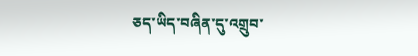ཅད་ཡིད་བཞིན་དུ་འགྲུབ་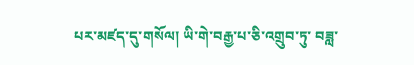པར་མཛད་དུ་གསོལ། ཡི་གེ་བརྒྱ་པ་ཅི་འགྲུབ་ཏུ་ བཟླ་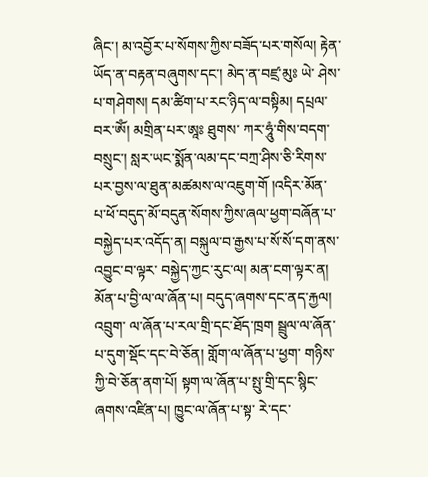ཞིང་། མ་འབྱོར་པ་སོགས་ཀྱིས་བཟོད་པར་གསོལ། རྟེན་ཡོད་ན་བརྟན་བཞུགས་དང་། མེད་ན་བཛྲ་མུཿ ཡེ་ ཤེས་པ་གཤེགས། དམ་ཚིག་པ་རང་ཉིད་ལ་བསྟིམ། དཔྲལ་བར་ༀ། མགྲིན་པར་ཨཱཿ ཐུགས་ ཀར་ཧཱུཾ་གིས་བདག་བསྲུང་། སླར་ཡང་སྨོན་ལམ་དང་བཀྲ་ཤིས་ཅི་རིགས་པར་བྱས་ལ་ཐུན་མཚམས་ལ་འཇུག་གོ །འདིར་མོན་ པ་ཕོ་བདུད་མོ་བདུན་སོགས་ཀྱིས་ཞལ་ཕྱག་བཞོན་པ་བསྐྱེད་པར་འདོད་ན། བསྐུལ་བ་རྒྱས་པ་སོ་སོ་དག་ནས་འབྱུང་བ་ལྟར་ བསྐྱེད་ཀྱང་རུང་ལ། མན་ངག་ལྟར་ན། མོན་པ་བྱི་ལ་ལ་ཞོན་པ། བདུད་ཞགས་དང་ནད་རྐྱལ། འབྲུག་ ལ་ཞོན་པ་རལ་གྲི་དང་ཐོད་ཁྲག སྦྲུལ་ལ་ཞོན་པ་དུག་སྡོང་དང་བེ་ཅོན། གློག་ལ་ཞོན་པ་ཕྱག་ གཉིས་ཀྱི་བེ་ཅོན་ནག་པོ། སྟག་ལ་ཞོན་པ་སྤུ་གྲི་དང་སྙིང་ཞགས་འཛིན་པ། ཁྱུང་ལ་ཞོན་པ་སྟ་ རེ་དང་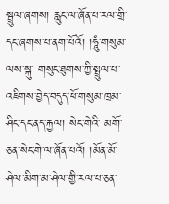སྦྲུལ་ཞགས། རླུང་ལ་ཞོན་པ་རལ་གྲི་དང་ཞགས་པ་ནག་པོའོ། །ཧཱུཾ་གསུམ་ལས་སྐུ་ གསུང་ཐུགས་ཀྱི་སྤྲུལ་པ་འཇིགས་བྱེད་བདུད་ཕོ་གསུམ་ཁྲམ་ཤིང་དང་ནད་རྐྱལ། སེང་གེའི་ མགོ་ཅན་སེང་གེ་ལ་ཞོན་པའོ། །མོན་མོ་ཤེལ་མིག་མ་ཤེལ་གྱི་རལ་པ་ཅན་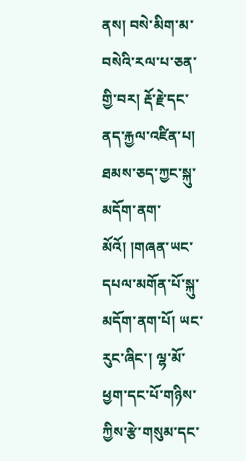ནས། བསེ་མིག་མ་ བསེའི་རལ་པ་ཅན་གྱི་བར། རྡོ་རྗེ་དང་ནད་རྐྱལ་འཛིན་པ། ཐམས་ཅད་ཀྱང་སྐུ་མདོག་ནག་ མོའོ། །གཞན་ཡང་དཔལ་མགོན་པོ་སྐུ་མདོག་ནག་པོ། ཡང་རུང་ཞིང་། ལྷ་མོ་ཕྱག་དང་པོ་གཉིས་ ཀྱིས་རྩེ་གསུམ་དང་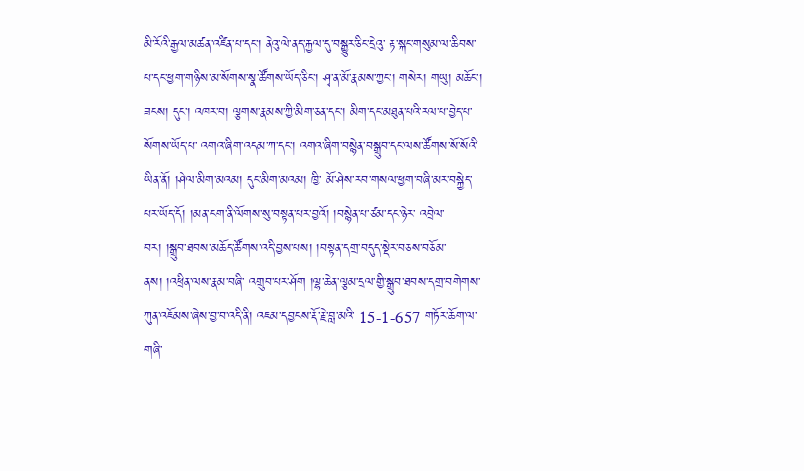མི་རོའི་རྒྱལ་མཚན་འཛིན་པ་དང་། ནེའུ་ལེ་ནད་རྐྱལ་དུ་བསྒྱུར་ཅིང་དྲེའུ་ རྟ་སྐང་གསུམ་ལ་ཆིབས་པ་དང་ཕྱག་གཉིས་མ་སོགས་སྣ་ཚོགས་ཡོད་ཅིང་། ཤྭ་ན་མོ་རྣམས་ཀྱང་། གསེར། གཡུ། མཆོང་། ཟངས། དུང་། འཁར་བ། ལྕགས་རྣམས་ཀྱི་མིག་ཅན་དང་། མིག་དང་མཐུན་པའི་རལ་པ་བྱེད་པ་སོགས་ཡོད་པ་ འགའ་ཞིག་འདམ་ཀ་དང་། འགའ་ཞིག་བསྙེན་བསྒྲུབ་དང་ལས་ཚོགས་སོ་སོའི་ཡིན་ནོ། །ཤེལ་མིག་མའམ། དུང་མིག་མའམ། ཁྱི་ མོ་ཤེས་རབ་གསལ་ཕྱག་བཞི་མར་བསྐྱེད་པར་ཡོད་དོ། །མན་ངག་ནི་ལོགས་སུ་བསྟན་པར་བྱའོ། །བསྙེན་པ་ཙམ་དང་ཉེར་ འབྲེལ་བར། །སྒྲུབ་ཐབས་མཆོད་ཚོགས་འདི་བྱས་པས། །བསྟན་དགྲ་བདུད་སྡེར་བཅས་བཅོམ་ནས། །འཕྲིན་ལས་རྣམ་བཞི་ འགྲུབ་པར་ཤོག །ལྷ་ཆེན་ལྕམ་དྲལ་གྱི་སྒྲུབ་ཐབས་དགྲ་བགེགས་ཀུན་འཇོམས་ཞེས་བྱ་བ་འདི་ནི། འཇམ་དབྱངས་རྡོ་རྗེ་བླ་མའི་ 15-1-657 གཏོར་ཆོག་ལ་གཞི་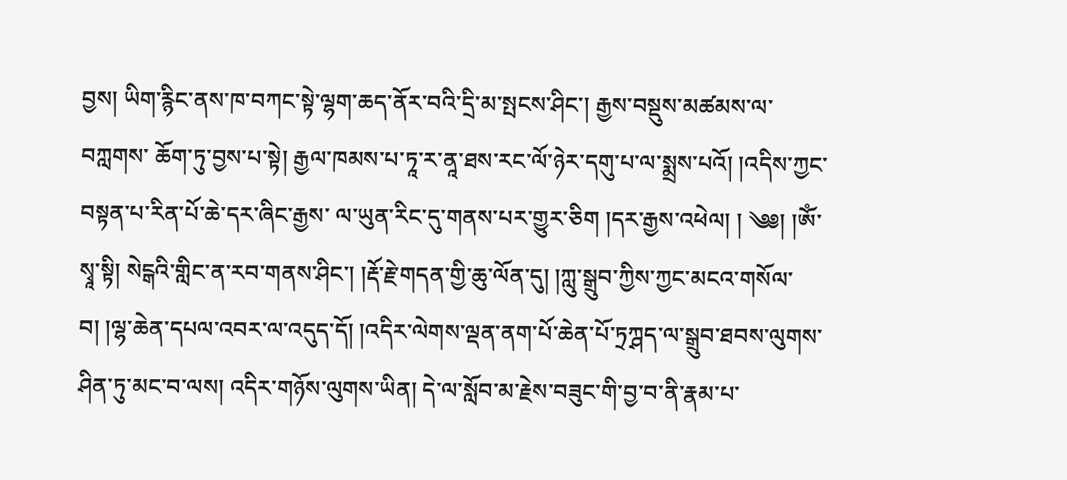བྱས། ཡིག་རྙིང་ནས་ཁ་བཀང་སྟེ་ལྷག་ཆད་ནོར་བའི་དྲི་མ་སྤངས་ཤིང་། རྒྱས་བསྡུས་མཚམས་ལ་བཀླགས་ ཆོག་ཏུ་བྱས་པ་སྟེ། རྒྱལ་ཁམས་པ་ཏཱ་ར་ནཱ་ཐས་རང་ལོ་ཉེར་དགུ་པ་ལ་སྨྲས་པའོ། །འདིས་ཀྱང་བསྟན་པ་རིན་པོ་ཆེ་དར་ཞིང་རྒྱས་ ལ་ཡུན་རིང་དུ་གནས་པར་གྱུར་ཅིག །དར་རྒྱས་འཕེལ། ། ༄༅། །ༀ་སྭཱ་སྟི། སེངྒའི་གླིང་ན་རབ་གནས་ཤིང་། །རྡོ་རྗེ་གདན་གྱི་ཆུ་ལོན་དུ། །ཀླུ་སྒྲུབ་ཀྱིས་ཀྱང་མངའ་གསོལ་ བ། །ལྷ་ཆེན་དཔལ་འབར་ལ་འདུད་དོ། །འདིར་ལེགས་ལྡན་ནག་པོ་ཆེན་པོ་ཏྲཀྴད་ལ་སྒྲུབ་ཐབས་ལུགས་ཤིན་ཏུ་མང་བ་ལས། འདིར་གཉོས་ལུགས་ཡིན། དེ་ལ་སློབ་མ་རྗེས་བཟུང་གི་བྱ་བ་ནི་རྣམ་པ་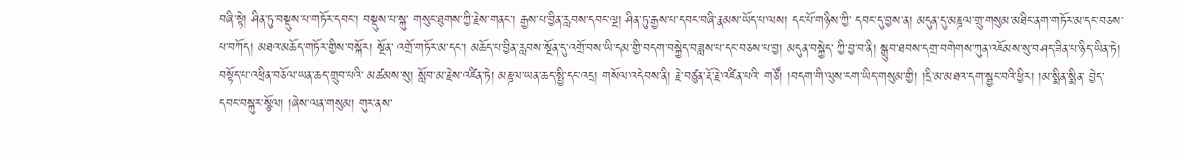བཞི་སྟེ། ཤིན་ཏུ་བསྡུས་པ་གཏོར་དབང་། བསྡུས་པ་སྐུ་ གསུང་ཐུགས་ཀྱི་རྗེས་གནང་། རྒྱས་པ་བྱིན་རླབས་དབང་ལྔ། ཤིན་ཏུ་རྒྱས་པ་དབང་བཞི་རྣམས་ཡོད་པ་ལས། དང་པོ་གཉིས་ཀྱི་ དབང་དུ་བྱས་ན། མདུན་དུ་མཎྜལ་གྲུ་གསུམ་མཐིང་ནག་གཏོར་མ་དང་བཅས་པ་བཀོད། མཐའ་མཆོད་གཏོར་གྱིས་བསྐོར། སྔོན་ འགྲོ་གཏོར་མ་དང་། མཆོད་པ་བྱིན་རླབས་སྔོན་དུ་འགྲོ་བས་ཡི་དམ་གྱི་བདག་བསྐྱེད་བཟླས་པ་དང་བཅས་པ་བྱ། མདུན་བསྐྱེད་ ཀྱི་བྱ་བ་ནི། སྒྲུབ་ཐབས་དགྲ་བགེགས་ཀུན་འཇོམས་སུ་བཤད་ཟིན་པ་ཉིད་ཡིན་ཏེ། བསྟོད་པ་འཕྲིན་བཅོལ་ཡན་ཆད་གྲུབ་པའི་ མཚམས་སུ། སློབ་མ་རྗེས་འཛིན་ཏེ། མཎྜལ་ཡན་ཆད་སྤྱི་དང་འདྲ། གསོལ་འདེབས་ནི། རྗེ་བཙུན་རྡོ་རྗེ་འཛིན་པའི་ གཙོ། །བདག་གི་ལུས་ངག་ཡིད་གསུམ་གྱི། །དྲི་མ་མཐའ་དག་སྦྱང་བའི་ཕྱིར། །མ་སྨིན་སྨིན་ བྱེད་དབང་བསྐུར་སྩོལ། །ཞེས་ལན་གསུམ། གུར་ནས་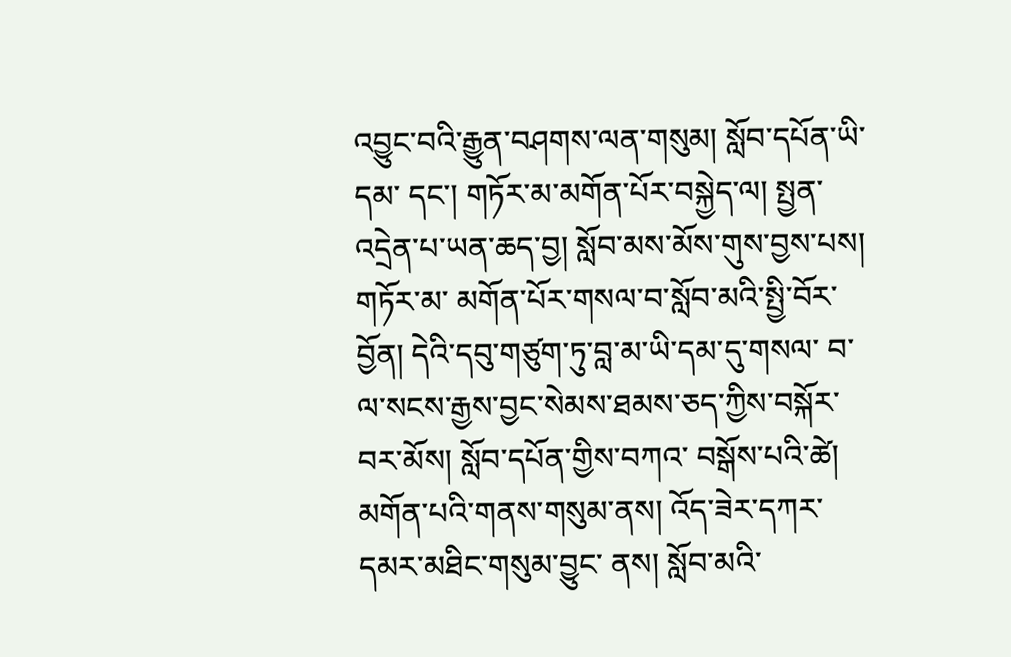འབྱུང་བའི་རྒྱུན་བཤགས་ལན་གསུམ། སློབ་དཔོན་ཡི་དམ་ དང་། གཏོར་མ་མགོན་པོར་བསྐྱེད་ལ། སྤྱན་འདྲེན་པ་ཡན་ཆད་བྱ། སློབ་མས་མོས་གུས་བྱས་པས། གཏོར་མ་ མགོན་པོར་གསལ་བ་སློབ་མའི་སྤྱི་བོར་བྱོན། དེའི་དབུ་གཙུག་ཏུ་བླ་མ་ཡི་དམ་དུ་གསལ་ བ་ལ་སངས་རྒྱས་བྱང་སེམས་ཐམས་ཅད་ཀྱིས་བསྐོར་བར་མོས། སློབ་དཔོན་གྱིས་བཀའ་ བསྒོས་པའི་ཚེ། མགོན་པའི་གནས་གསུམ་ནས། འོད་ཟེར་དཀར་དམར་མཐིང་གསུམ་བྱུང་ ནས། སློབ་མའི་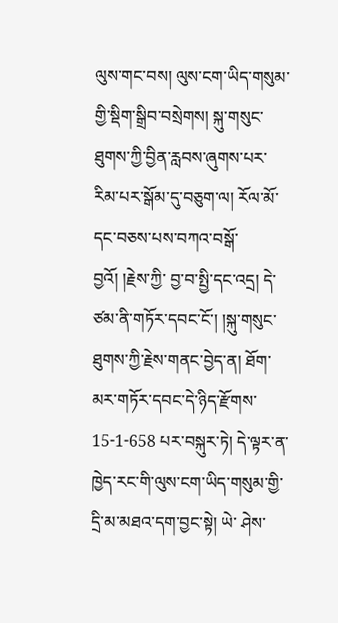ལུས་གང་བས། ལུས་ངག་ཡིད་གསུམ་གྱི་སྡིག་སྒྲིབ་བསྲེགས། སྐུ་གསུང་ ཐུགས་ཀྱི་བྱིན་རླབས་ཞུགས་པར་རིམ་པར་སྒོམ་དུ་བཅུག་ལ། རོལ་མོ་དང་བཅས་པས་བཀའ་བསྒོ་བྱའོ། །རྗེས་ཀྱི་ བྱ་བ་སྤྱི་དང་འདྲ། དེ་ཙམ་ནི་གཏོར་དབང་ངོ་། །སྐུ་གསུང་ཐུགས་ཀྱི་རྗེས་གནང་བྱེད་ན། ཐོག་མར་གཏོར་དབང་དེ་ཉིད་རྫོགས་ 15-1-658 པར་བསྐུར་ཏེ། དེ་ལྟར་ན་ཁྱེད་རང་གི་ལུས་ངག་ཡིད་གསུམ་གྱི་དྲི་མ་མཐའ་དག་བྱང་སྟེ། ཡེ་ ཤེས་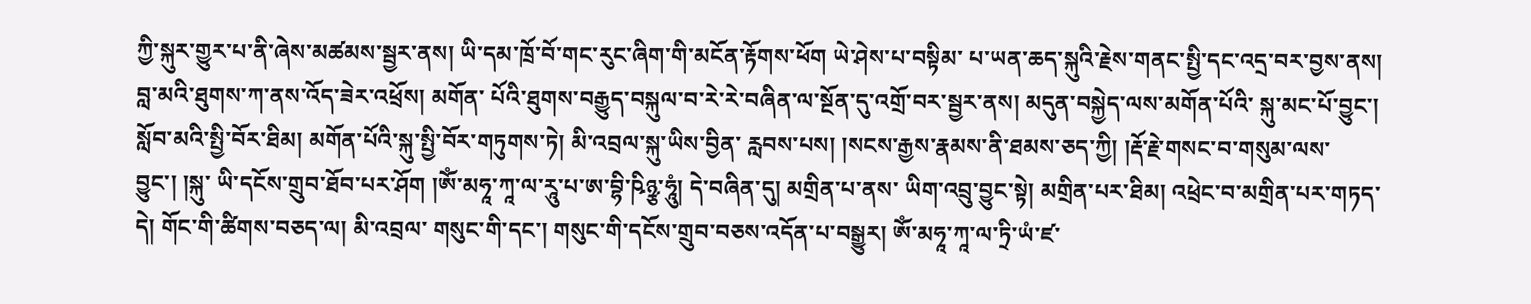ཀྱི་སྐུར་གྱུར་པ་ནི་ཞེས་མཚམས་སྦྱར་ནས། ཡི་དམ་ཁྲོ་བོ་གང་རུང་ཞིག་གི་མངོན་རྟོགས་ཕོག ཡེ་ཤེས་པ་བསྟིམ་ པ་ཡན་ཆད་སྐུའི་རྗེས་གནང་སྤྱི་དང་འདྲ་བར་བྱས་ནས། བླ་མའི་ཐུགས་ཀ་ནས་འོད་ཟེར་འཕྲོས། མགོན་ པོའི་ཐུགས་བརྒྱུད་བསྐུལ་བ་རེ་རེ་བཞིན་ལ་སྔོན་དུ་འགྲོ་བར་སྦྱར་ནས། མདུན་བསྐྱེད་ལས་མགོན་པོའི་ སྐུ་མང་པོ་བྱུང་། སློབ་མའི་སྤྱི་བོར་ཐིམ། མགོན་པོའི་སྐུ་སྤྱི་བོར་གཏུགས་ཏེ། མི་འབྲལ་སྐུ་ཡིས་བྱིན་ རླབས་པས། །སངས་རྒྱས་རྣམས་ནི་ཐམས་ཅད་ཀྱི། །རྡོ་རྗེ་གསང་བ་གསུམ་ལས་བྱུང་། །སྐུ་ ཡི་དངོས་གྲུབ་ཐོབ་པར་ཤོག །ༀ་མཧཱ་ཀཱ་ལ་རཱུ་པ་ཨ་བྷི་ཥིཉྩ་ཧཱུཾ། དེ་བཞིན་དུ། མགྲིན་པ་ནས་ ཡིག་འབྲུ་བྱུང་སྟེ། མགྲིན་པར་ཐིམ། འཕྲེང་བ་མགྲིན་པར་གཏད་དེ། གོང་གི་ཚིགས་བཅད་ལ། མི་འབྲལ་ གསུང་གི་དང་། གསུང་གི་དངོས་གྲུབ་བཅས་འདོན་པ་བསྒྱུར། ༀ་མཧཱ་ཀཱ་ལ་ཏྲི་ཡཾ་ཛ་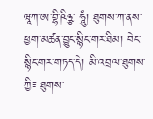ཝཱཀ་ཨ་བྷི་ཥིཉྩ་ ཧཱུཾ། ཐུགས་ཀ་ནས་ཕྱག་མཚན་བྱུང་སྙིང་གར་ཐིམ། བེང་སྙིང་གར་གཏད་དེ། མི་འབྲལ་ཐུགས་ཀྱི༴ ཐུགས་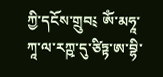ཀྱི་དངོས་གྲུབ༴ ༀ་མཧཱ་ཀཱ་ལ་རཀྵ་དུ་ཙིཏྟ་ཨ་བྷི་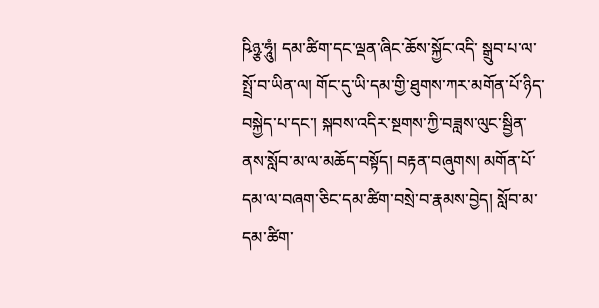ཥིཉྩ་ཧཱུཾ། དམ་ཚིག་དང་ལྡན་ཞིང་ཆོས་སྐྱོང་འདི་ སྒྲུབ་པ་ལ་སྤྲོ་བ་ཡིན་ལ། གོང་དུ་ཡི་དམ་གྱི་ཐུགས་ཀར་མགོན་པོ་ཉིད་བསྐྱེད་པ་དང་། སྐབས་འདིར་སྔགས་ཀྱི་བཟླས་ལུང་སྦྱིན་ ནས་སློབ་མ་ལ་མཆོད་བསྟོད། བརྟན་བཞུགས། མགོན་པོ་དམ་ལ་བཞག་ཅིང་དམ་ཚིག་བསྲེ་བ་རྣམས་བྱེད། སློབ་མ་དམ་ཚིག་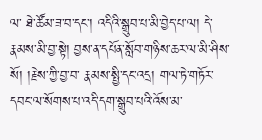ལ་ ཐེ་ཚོམ་ཟ་བ་དང་། འདིའི་སྒྲུབ་པ་མི་བྱེད་པ་ལ། དེ་རྣམས་མི་བྱ་སྟེ། བྱས་ན་དཔོན་སློབ་གཉིས་ཆར་ལ་མི་ཤིས་སོ། །རྗེས་ཀྱི་བྱ་བ་ རྣམས་སྤྱི་དང་འདྲ། གལ་ཏེ་གཏོར་དབང་ལ་སོགས་པ་འདི་དག་སྒྲུབ་པའི་འོས་མ་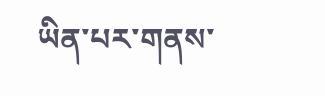ཡིན་པར་གནས་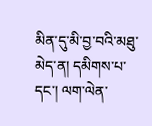མིན་དུ་མི་བྱ་བའི་མཐུ་མེད་ན། དམིགས་པ་དང་། ལག་ལེན་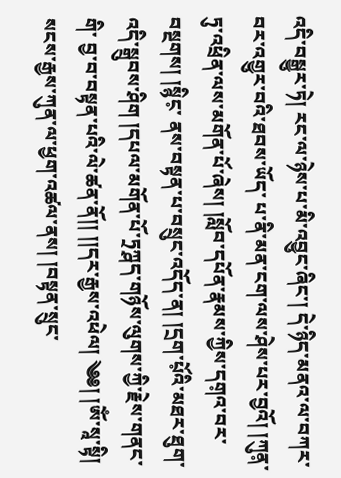འདི་བསྒྱུར་ཏེ། རང་ལ་ཉེས་པ་མི་འབྱུང་ཞིང་། དེ་ཉིད་མནའ་ལ་བཀར་བར་འགྱུར་བའི་ཐབས་ཡོད་ པ་ནི་མན་ངག་ལས་ཤེས་པར་བྱའོ། །ཀུན༷་ཏུ་འཕྲིན་ལས་མགོན་པོ་ཞེས། །སློབ་དཔོན་རྣམས་ཀྱིས་དག༷འ་བར་བསྔགས། །སྙིང༷་ ནས་བསྟན་པ་བསྲུང་འདོད་ན། །དྲག་པོ༷འི་མཐར་ཐུག་འདི་སྒྲུབས་ཤིག །དཔལ་མགོན་པོ་ཏྲཀྴད་གཉོས་ལུགས་ཀྱི་རྗེས་གནང་གི་ བྱ་བ་བསྟན་པའི་ལེ་ཚན་ནོ།། །།དར་རྒྱས་འཕེལ། ༄༅། །ༀ་སཱ་སྟི། སངས་རྒྱས་ཀུན་ལ་ཕྱག་འཚལ་ནས། །བསྟན་སྲུང་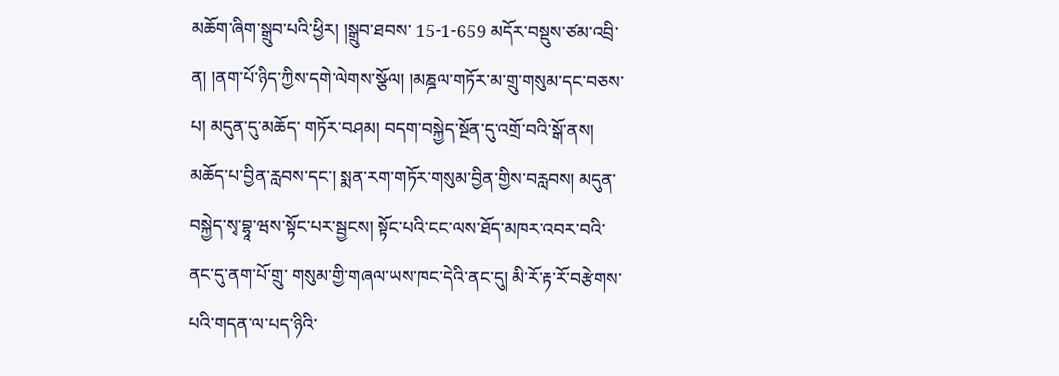མཆོག་ཞིག་སྒྲུབ་པའི་ཕྱིར། །སྒྲུབ་ཐབས་ 15-1-659 མདོར་བསྡུས་ཙམ་འབྲི་ན། །ནག་པོ་ཉིད་ཀྱིས་དགེ་ལེགས་སྩོལ། །མཎྜལ་གཏོར་མ་གྲུ་གསུམ་དང་བཅས་པ། མདུན་དུ་མཆོད་ གཏོར་བཤམ། བདག་བསྐྱེད་སྔོན་དུ་འགྲོ་བའི་སྒོ་ནས། མཆོད་པ་བྱིན་རླབས་དང་། སྨན་རག་གཏོར་གསུམ་བྱིན་གྱིས་བརླབས། མདུན་བསྐྱེད་སྭ་བྷཱ་ཝས་སྟོང་པར་སྦྱངས། སྟོང་པའི་ངང་ལས་ཐོད་མཁར་འབར་བའི་ནང་དུ་ནག་པོ་གྲུ་ གསུམ་གྱི་གཞལ་ཡས་ཁང་དེའི་ནང་དུ། མི་རོ་རྟ་རོ་བརྩེགས་པའི་གདན་ལ་པད་ཉིའི་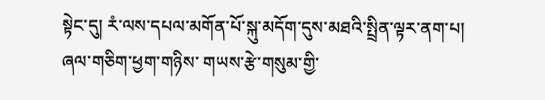སྟེང་དུ། རཾ་ལས་དཔལ་མགོན་པོ་སྐུ་མདོག་དུས་མཐའི་སྤྲིན་ལྟར་ནག་པ། ཞལ་གཅིག་ཕྱག་གཉིས་ གཡས་རྩེ་གསུམ་གྱི་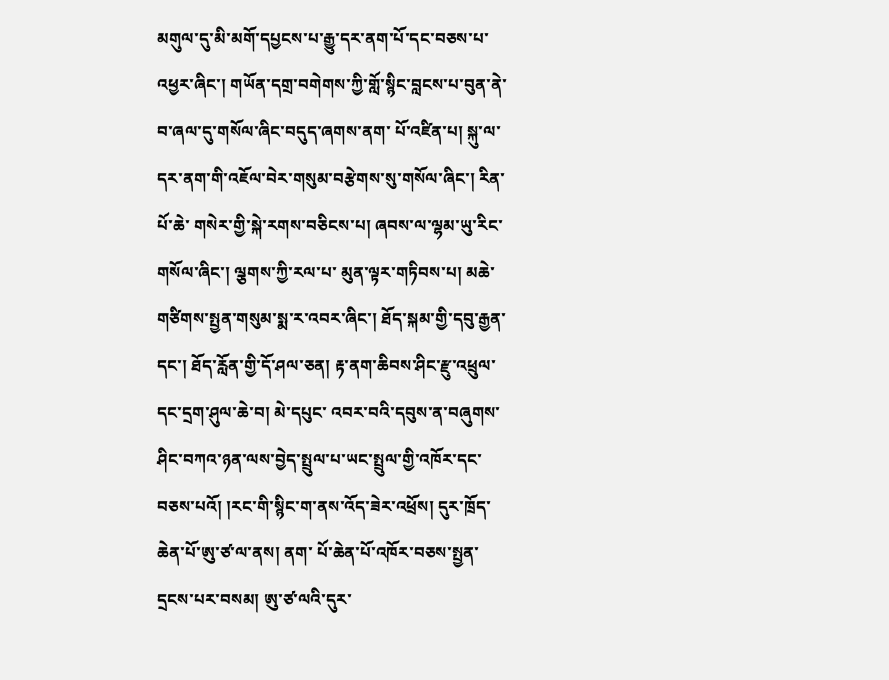མགུལ་དུ་མི་མགོ་དཔྱངས་པ་རྒྱུ་དར་ནག་པོ་དང་བཅས་པ་འཕྱར་ཞིང་། གཡོན་དགྲ་བགེགས་ཀྱི་གློ་སྙིང་བླངས་པ་བུན་ནེ་བ་ཞལ་དུ་གསོལ་ཞིང་བདུད་ཞགས་ནག་ པོ་འཛིན་པ། སྐུ་ལ་དར་ནག་གི་འཇོལ་བེར་གསུམ་བརྩེགས་སུ་གསོལ་ཞིང་། རིན་པོ་ཆེ་ གསེར་གྱི་སྐེ་རགས་བཅིངས་པ། ཞབས་ལ་ལྷམ་ཡུ་རིང་གསོལ་ཞིང་། ལྕགས་ཀྱི་རལ་པ་ མུན་ལྟར་གཏིབས་པ། མཆེ་གཙིགས་སྤྱན་གསུམ་སྨ་ར་འབར་ཞིང་། ཐོད་སྐམ་གྱི་དབུ་རྒྱན་ དང་། ཐོད་རློན་གྱི་དོ་ཤལ་ཅན། རྟ་ནག་ཆིབས་ཤིང་རྫུ་འཕྲུལ་དང་དྲག་ཤུལ་ཆེ་བ། མེ་དཔུང་ འབར་བའི་དབུས་ན་བཞུགས་ཤིང་བཀའ་ཉན་ལས་བྱེད་སྤྲུལ་པ་ཡང་སྤྲུལ་གྱི་འཁོར་དང་ བཅས་པའོ། །རང་གི་སྙིང་ག་ནས་འོད་ཟེར་འཕྲོས། དུར་ཁྲོད་ཆེན་པོ་ཨུ་ཙ་ལ་ནས། ནག་ པོ་ཆེན་པོ་འཁོར་བཅས་སྤྱན་དྲངས་པར་བསམ། ཨུ་ཙ་ལའི་དུར་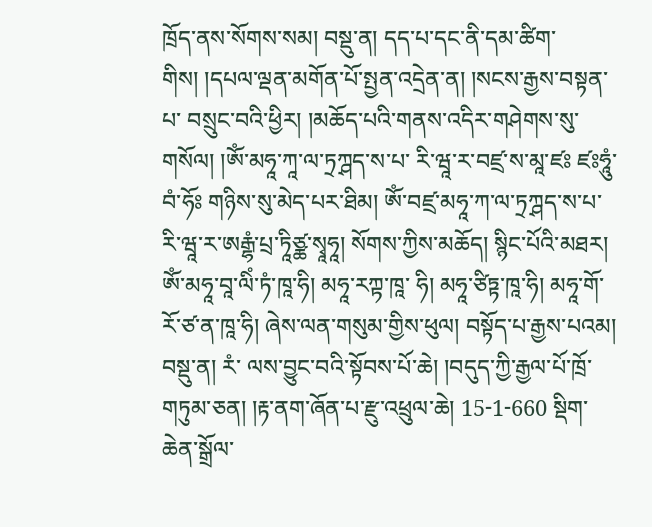ཁྲོད་ནས་སོགས་སམ། བསྡུ་ན། དད་པ་དང་ནི་དམ་ཚིག་གིས། །དཔལ་ལྡན་མགོན་པོ་སྤྱན་འདྲེན་ན། །སངས་རྒྱས་བསྟན་པ་ བསྲུང་བའི་ཕྱིར། །མཆོད་པའི་གནས་འདིར་གཤེགས་སུ་གསོལ། །ༀ་མཧཱ་ཀཱ་ལ་ཏྲཀྴད་ས་པ་ རི་ཝཱ་ར་བཛྲ་ས་མཱ་ཛཿ ཛཿཧཱུཾ་བཾ་ཧོཿ གཉིས་སུ་མེད་པར་ཐིམ། ༀ་བཛྲ་མཧཱ་ཀ་ལ་ཏྲཀྴད་ས་པ་ རི་ཝཱ་ར་ཨརྒྷཾ་པྲ་ཏཱིཙྪ་སྭཱཧཱ། སོགས་ཀྱིས་མཆོད། སྙིང་པོའི་མཐར། ༀ་མཧཱ་བཱ་ལིཾ་ཏཾ་ཁཱ་ཧི། མཧཱ་རཀྟ་ཁཱ་ ཧི། མཧཱ་ཙིཏྟ་ཁཱ་ཧི། མཧཱ་གོ་རོ་ཙ་ན་ཁཱ་ཧི། ཞེས་ལན་གསུམ་གྱིས་ཕུལ། བསྟོད་པ་རྒྱས་པའམ། བསྡུ་ན། རཾ་ ལས་བྱུང་བའི་སྟོབས་པོ་ཆེ། །བདུད་ཀྱི་རྒྱལ་པོ་ཁྲོ་གཏུམ་ཅན། །རྟ་ནག་ཞོན་པ་རྫུ་འཕྲུལ་ཆེ། 15-1-660 སྡིག་ཆེན་སྒྲོལ་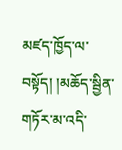མཛད་ཁྱོད་ལ་བསྟོད། །མཆོད་སྦྱིན་གཏོར་མ་འདི་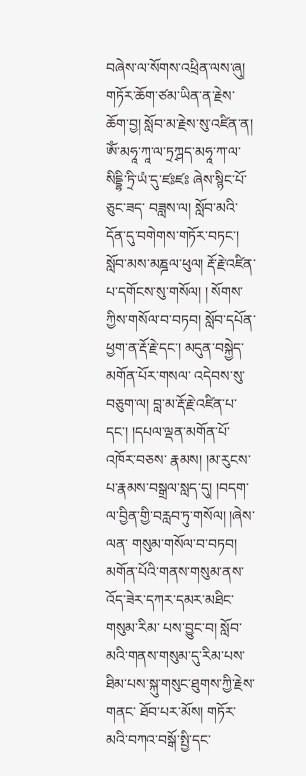བཞེས་ལ་སོགས་འཕྲིན་ལས་ཞུ། གཏོར་ཆོག་ཙམ་ཡིན་ན་རྗེས་ཆོག་བྱ། སློབ་མ་རྗེས་སུ་འཛིན་ན། ༀ་མཧཱ་ཀཱ་ལ་ཏྲཀྴད་མཧཱ་ཀ་ལ་སིདྡྷི་ཏྲི་ཡཾ་དུ་ཛཿཛཿ ཞེས་སྙིང་པོ་ཅུང་ཟད་ བཟླས་ལ། སློབ་མའི་དོན་དུ་བགེགས་གཏོར་བཏང་། སློབ་མས་མཎྜལ་ཕུལ། རྡོ་རྗེ་འཛིན་པ་དགོངས་སུ་གསོལ། ། སོགས་ཀྱིས་གསོལ་བ་བཏབ། སློབ་དཔོན་ཕྱག་ན་རྡོ་རྗེ་དང་། མདུན་བསྐྱེད་མགོན་པོར་གསལ་ འདེབས་སུ་བཅུག་ལ། བླ་མ་རྡོ་རྗེ་འཛིན་པ་དང་། །དཔལ་ལྡན་མགོན་པོ་འཁོར་བཅས་ རྣམས། །མ་རུངས་པ་རྣམས་བསྒྲལ་སླད་དུ། །བདག་ལ་བྱིན་གྱི་བརླབ་ཏུ་གསོལ། །ཞེས་ལན་ གསུམ་གསོལ་བ་བཏབ། མགོན་པོའི་གནས་གསུམ་ནས་འོད་ཟེར་དཀར་དམར་མཐིང་གསུམ་རིམ་ པས་བྱུང་བ། སློབ་མའི་གནས་གསུམ་དུ་རིམ་པས་ཐིམ་པས་སྐུ་གསུང་ཐུགས་ཀྱི་རྗེས་གནང་ ཐོབ་པར་མོས། གཏོར་མའི་བཀའ་བསྒོ་སྤྱི་དང་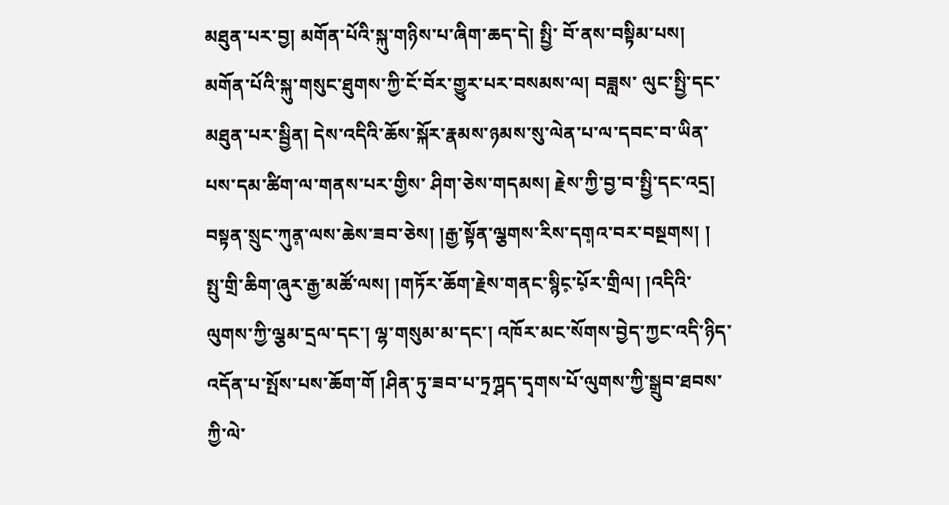མཐུན་པར་བྱ། མགོན་པོའི་སྐུ་གཉིས་པ་ཞིག་ཆད་དེ། སྤྱི་ བོ་ནས་བསྟིམ་པས། མགོན་པོའི་སྐུ་གསུང་ཐུགས་ཀྱི་ངོ་བོར་གྱུར་པར་བསམས་ལ། བཟླས་ ལུང་སྤྱི་དང་མཐུན་པར་སྦྱིན། དེས་འདིའི་ཆོས་སྐོར་རྣམས་ཉམས་སུ་ལེན་པ་ལ་དབང་བ་ཡིན་པས་དམ་ཚིག་ལ་གནས་པར་གྱིས་ ཤིག་ཅེས་གདམས། རྗེས་ཀྱི་བྱ་བ་སྤྱི་དང་འདྲ། བསྟན་སྲུང་ཀུན༷་ལས་ཆེས་ཟབ་ཅེས། །རྒྱ་སྟོན་ལྕགས་རིས་དག༷འ་བར་བསྔགས། ། སྤུ་གྲི་ཆིག་ཞུར་རྒྱ་མཚོ་ལས། །གཏོར་ཆོག་རྗེས་གནང་སྙིང༷་པོ༷ར་གྲིལ། །འདིའི་ལུགས་ཀྱི་ལྕམ་དྲལ་དང་། ལྷ་གསུམ་མ་དང་། འཁོར་མང་སོགས་བྱེད་ཀྱང་འདི་ཉིད་འདོན་པ་སྤོས་པས་ཆོག་གོ །ཤིན་ཏུ་ཟབ་པ་ཏྲཀྴད་དྭགས་པོ་ལུགས་ཀྱི་སྒྲུབ་ཐབས་ཀྱི་ལེ་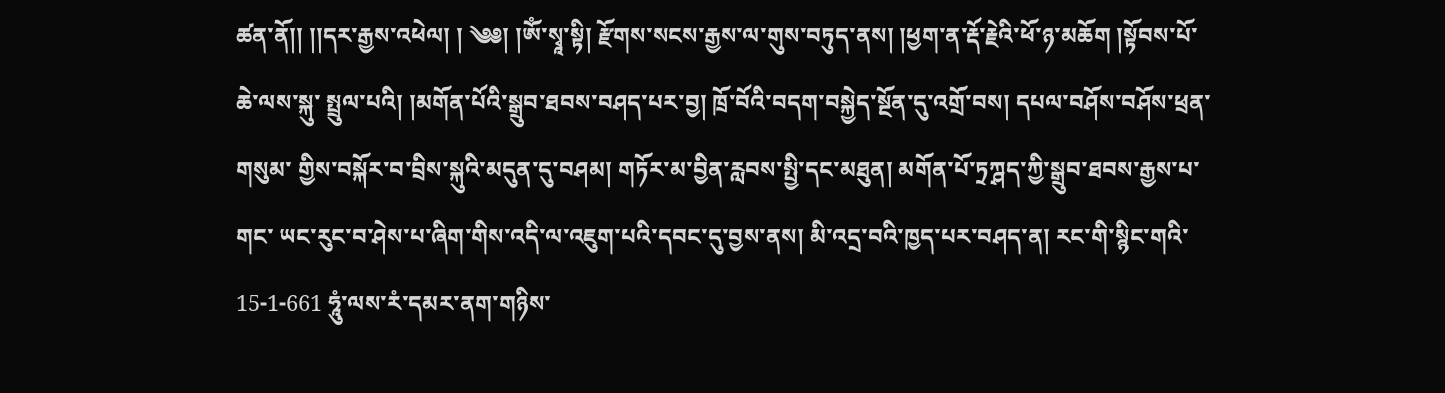ཚན་ནོ།། །།དར་རྒྱས་འཕེལ། ། ༄༅། །ༀ་སྭཱ་སྟི། རྫོགས་སངས་རྒྱས་ལ་གུས་བཏུད་ནས། །ཕྱག་ན་རྡོ་རྗེའི་ཕོ་ཉ་མཆོག །སྟོབས་པོ་ཆེ་ལས་སྐུ་ སྤྲུལ་པའི། །མགོན་པོའི་སྒྲུབ་ཐབས་བཤད་པར་བྱ། ཁྲོ་བོའི་བདག་བསྐྱེད་སྔོན་དུ་འགྲོ་བས། དཔལ་བཤོས་བཤོས་ཕྲན་གསུམ་ གྱིས་བསྐོར་བ་བྲིས་སྐུའི་མདུན་དུ་བཤམ། གཏོར་མ་བྱིན་རླབས་སྤྱི་དང་མཐུན། མགོན་པོ་ཏྲཀྴད་ཀྱི་སྒྲུབ་ཐབས་རྒྱས་པ་གང་ ཡང་རུང་བ་ཤེས་པ་ཞིག་གིས་འདི་ལ་འཇུག་པའི་དབང་དུ་བྱས་ནས། མི་འདྲ་བའི་ཁྱད་པར་བཤད་ན། རང་གི་སྙིང་གའི་ 15-1-661 ཧཱུཾ་ལས་རཾ་དམར་ནག་གཉིས་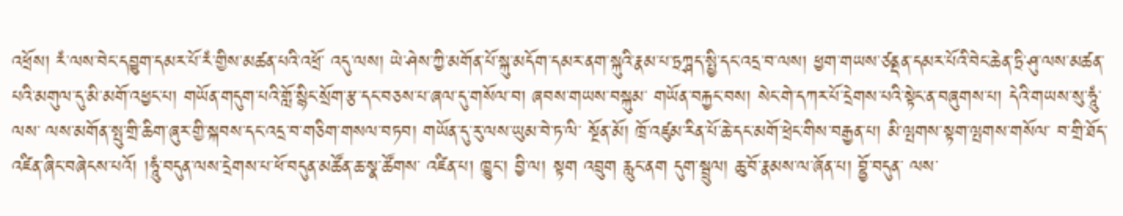འཕྲོས། རཾ་ལས་བེང་དབྱུག་དམར་པོ་རཾ་གྱིས་མཚན་པའི་འཕྲོ་ འདུ་ལས། ཡེ་ཤེས་ཀྱི་མགོན་པོ་སྐུ་མདོག་དམར་ནག་སྐུའི་རྣམ་པ་ཏྲཀྴད་སྤྱི་དང་འདྲ་བ་ལས། ཕྱག་གཡས་ཙནྡན་དམར་པོའི་བེང་ཆེན་ཏྲི་ཤུ་ལས་མཚན་པའི་མགུལ་དུ་མི་མགོ་འཕྱང་པ། གཡོན་གདུག་པའི་གློ་སྙིང་སྲོག་རྩ་དང་བཅས་པ་ཞལ་དུ་གསོལ་བ། ཞབས་གཡས་བསྐུམ་ གཡོན་བརྐྱང་བས། སེང་གེ་དཀར་པོ་དྲེགས་པའི་སྟེང་ན་བཞུགས་པ། དེའི་གཡས་སུ་ཧཱུཾ་ལས་ ལས་མགོན་སྤུ་གྲི་ཆིག་ཞུར་གྱི་སྐབས་དང་འདྲ་བ་གཅིག་གསལ་བཏབ། གཡོན་དུ་རུ་ལས་ཡུམ་བེ་ཏ་ལི་ སྔོན་མོ། ཁྲོ་འཛུམ་རིན་པོ་ཆེ་དང་མགོ་ཕྲེང་གིས་བརྒྱན་པ། མི་ལྤགས་སྟག་ལྤགས་གསོལ་ བ་གྲི་ཐོད་འཛིན་ཞིང་བཞེངས་པའོ། །ཧཱུཾ་བདུན་ལས་དྲེགས་པ་ཕོ་བདུན་མཚོན་ཆ་སྣ་ཚོགས་ འཛིན་པ། ཁྱུང་། བྱི་ལ། སྟག འབྲུག རླུང་ནག དུག་སྦྲུལ། ཆུ་བོ་རྣམས་ལ་ཞོན་པ། བྷྱོ་བདུན་ ལས་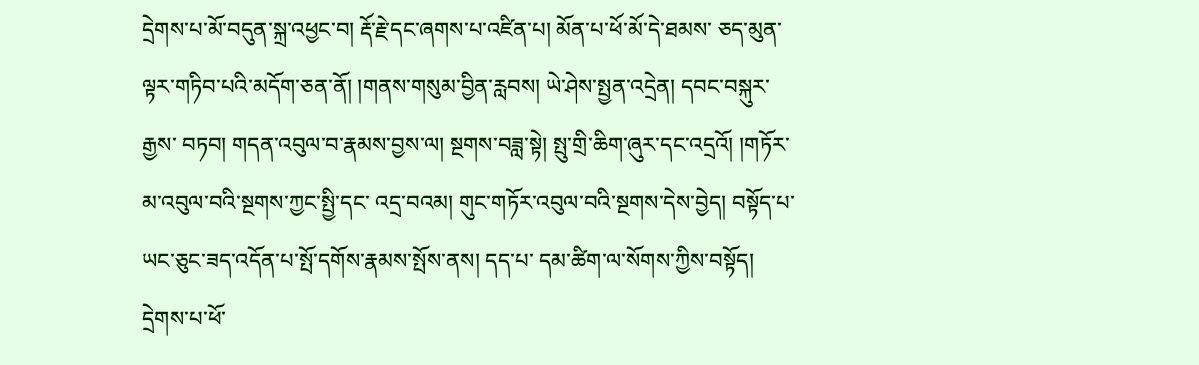དྲེགས་པ་མོ་བདུན་སྐྲ་འཕྱང་བ། རྡོ་རྗེ་དང་ཞགས་པ་འཛིན་པ། མོན་པ་ཕོ་མོ་དེ་ཐམས་ ཅད་མུན་ལྟར་གཏིབ་པའི་མདོག་ཅན་ནོ། །གནས་གསུམ་བྱིན་རླབས། ཡེ་ཤེས་སྤྱན་འདྲེན། དབང་བསྐུར་རྒྱས་ བཏབ། གདན་འབུལ་བ་རྣམས་བྱས་ལ། སྔགས་བཟླ་སྟེ། སྤུ་གྲི་ཆིག་ཞུར་དང་འདྲའོ། །གཏོར་མ་འབུལ་བའི་སྔགས་ཀྱང་སྤྱི་དང་ འདྲ་བའམ། གུང་གཏོར་འབུལ་བའི་སྔགས་དེས་བྱེད། བསྟོད་པ་ཡང་ཅུང་ཟད་འདོན་པ་སྤོ་དགོས་རྣམས་སྤོས་ནས། དད་པ་ དམ་ཚིག་ལ་སོགས་ཀྱིས་བསྟོད། དྲེགས་པ་ཕོ་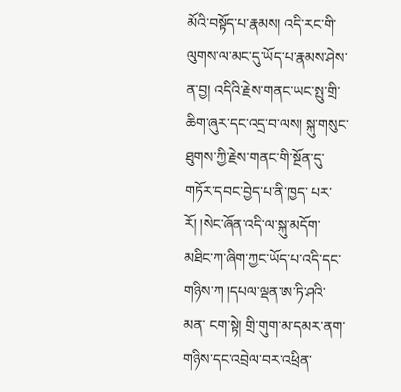མོའི་བསྟོད་པ་རྣམས། འདི་རང་གི་ལུགས་ལ་མང་དུ་ཡོད་པ་རྣམས་ཤེས་ན་བྱ། འདིའི་རྗེས་གནང་ཡང་སྤུ་གྲི་ཆིག་ཞུར་དང་འདྲ་བ་ལས། སྐུ་གསུང་ཐུགས་ཀྱི་རྗེས་གནང་གི་སྔོན་དུ་གཏོར་དབང་བྱེད་པ་ནི་ཁྱད་ པར་རོ། །སེང་ཞོན་འདི་ལ་སྐུ་མདོག་མཐིང་ཀ་ཞིག་ཀྱང་ཡོད་པ་འདི་དང་གཉིས་ཀ །དཔལ་ལྡན་ཨ་ཏི་ཤའི་མན་ ངག་སྟེ། གྲི་གུག་མ་དམར་ནག་གཉིས་དང་འབྲེལ་བར་འཕྲིན་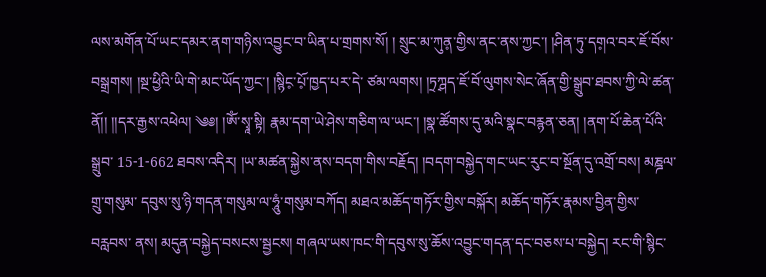ལས་མགོན་པོ་ཡང་དམར་ནག་གཉིས་འབྱུང་བ་ཡིན་པ་གྲགས་སོ། ། སྲུང་མ་ཀུན༷་གྱིས་ནང་ནས་ཀྱང་། །ཤིན་ཏུ་དག༷འ་བར་ཇོ་བོས་བསྒྲགས། །སྔ་ཕྱིའི་ཡི་གེ་མང་ཡོད་ཀྱང་། །སྙིང༷་པོ༷་ཁྱད་པར་དེ་ ཙམ་ལགས། །ཏྲཀྴད་ཇོ་བོ་ལུགས་སེང་ཞོན་གྱི་སྒྲུབ་ཐབས་ཀྱི་ལེ་ཚན་ནོ།། །།དར་རྒྱས་འཕེལ། ༄༅། །ༀ་སྭཱ་སྟི། རྣམ་དག་ཡེ་ཤེས་གཅིག་ལ་ཡང་། །སྣ་ཚོགས་དུ་མའི་སྣང་བརྙན་ཅན། །ནག་པོ་ཆེན་པོའི་སྒྲུབ་ 15-1-662 ཐབས་འདིར། །ཡ་མཚན་སྐྱེས་ནས་བདག་གིས་བརྗོད། །བདག་བསྐྱེད་གང་ཡང་རུང་བ་སྔོན་དུ་འགྲོ་བས། མཎྜལ་གྲུ་གསུམ་ དབུས་སུ་ཉི་གདན་གསུམ་ལ་ཧཱུཾ་གསུམ་བཀོད། མཐའ་མཆོད་གཏོར་གྱིས་བསྐོར། མཆོད་གཏོར་རྣམས་བྱིན་གྱིས་བརླབས་ ནས། མདུན་བསྐྱེད་བསངས་སྦྱངས། གཞལ་ཡས་ཁང་གི་དབུས་སུ་ཆོས་འབྱུང་གདན་དང་བཅས་པ་བསྐྱེད། རང་གི་སྙིང་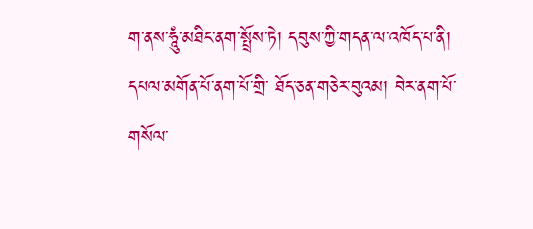ག་ནས་ཧཱུཾ་མཐིང་ནག་སྤྲོས་ཏེ། དབུས་ཀྱི་གདན་ལ་འཁོད་པ་ནི། དཔལ་མགོན་པོ་ནག་པོ་གྲི་ ཐོད་ཅན་གཅེར་བུའམ། བེར་ནག་པོ་གསོལ་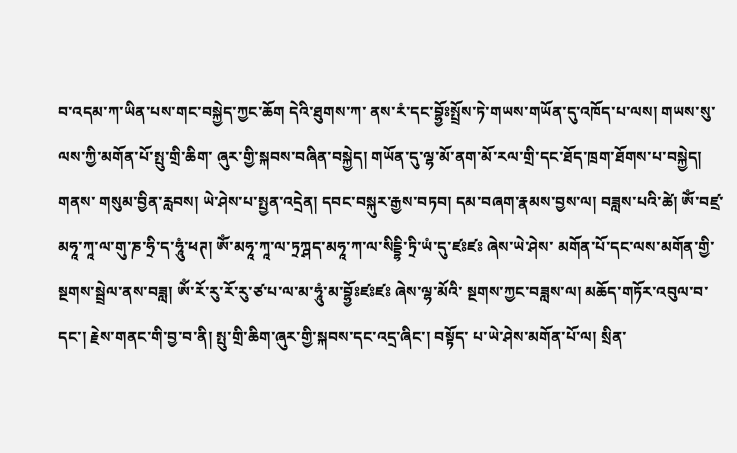བ་འདམ་ཀ་ཡིན་པས་གང་བསྐྱེད་ཀྱང་ཆོག དེའི་ཐུགས་ཀ་ ནས་རཾ་དང་བྷྱོཿསྤྲོས་ཏེ་གཡས་གཡོན་དུ་འཁོད་པ་ལས། གཡས་སུ་ལས་ཀྱི་མགོན་པོ་སྤུ་གྲི་ཆིག་ ཞུར་གྱི་སྐབས་བཞིན་བསྐྱེད། གཡོན་དུ་ལྷ་མོ་ནག་མོ་རལ་གྲི་དང་ཐོད་ཁྲག་ཐོགས་པ་བསྐྱེད། གནས་ གསུམ་བྱིན་རླབས། ཡེ་ཤེས་པ་སྤྱན་འདྲེན། དབང་བསྐུར་རྒྱས་བཏབ། དམ་བཞག་རྣམས་བྱས་ལ། བཟླས་པའི་ཚེ། ༀ་བཛྲ་ མཧཱ་ཀཱ་ལ་གུ་ཎ་ཧྲི་ད་ཧཱུཾ་ཕཊ། ༀ་མཧཱ་ཀཱ་ལ་ཏྲཀྴད་མཧཱ་ཀ་ལ་སིདྡྷི་ཏྲི་ཡཾ་དུ་ཛཿཛཿ ཞེས་ཡེ་ཤེས་ མགོན་པོ་དང་ལས་མགོན་གྱི་སྔགས་སྦྲེལ་ནས་བཟླ། ༀ་རོ་རུ་རོ་རུ་ཙ་པ་ལ་མ་ཧཱུཾ་མ་བྷྱོཿཛཿཛཿ ཞེས་ལྷ་མོའི་ སྔགས་ཀྱང་བཟླས་ལ། མཆོད་གཏོར་འབུལ་བ་དང་། རྗེས་གནང་གི་བྱ་བ་ནི། སྤུ་གྲི་ཆིག་ཞུར་གྱི་སྐབས་དང་འདྲ་ཞིང་། བསྟོད་ པ་ཡེ་ཤེས་མགོན་པོ་ལ། སྲིན་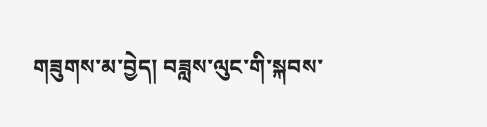གཟུགས་མ་བྱེད། བཟླས་ལུང་གི་སྐབས་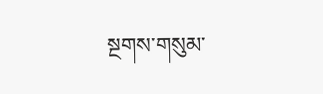སྔགས་གསུམ་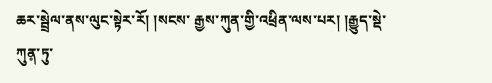ཆར་སྦྲེལ་ནས་ལུང་སྟེར་རོ། །སངས་ རྒྱས་ཀུན་གྱི་འཕྲིན་ལས་པར། །རྒྱུད་སྡེ་ཀུན༷་ཏུ་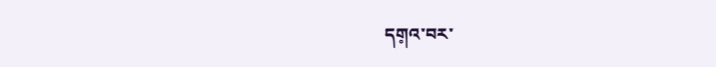དག༷འ་བར་